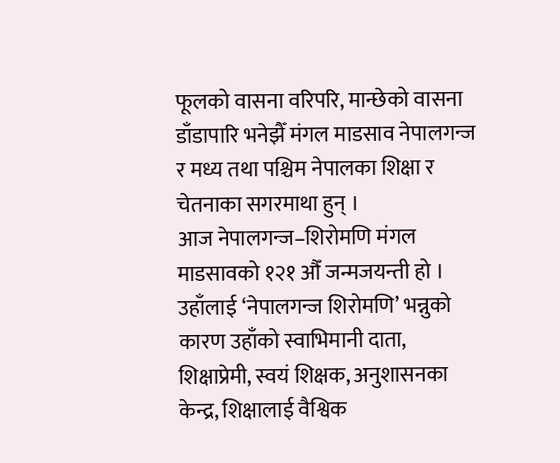फूलको वासना वरिपरि, मान्छेको वासना डाँडापारि भनेझैँ मंगल माडसाव नेपालगन्ज र मध्य तथा पश्चिम नेपालका शिक्षा र चेतनाका सगरमाथा हुन् ।
आज नेपालगन्ज–शिरोमणि मंगल माडसावको १२१ औँ जन्मजयन्ती हो । उहाँलाई ‘नेपालगन्ज शिरोमणि’ भन्नुको कारण उहाँको स्वाभिमानी दाता, शिक्षाप्रेमी, स्वयं शिक्षक, अनुशासनका केन्द्र, शिक्षालाई वैश्विक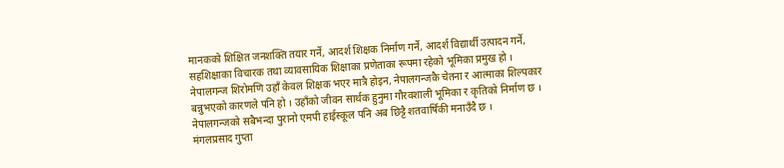मानकको शिक्षित जनशक्ति तयार गर्ने, आदर्श शिक्षक निर्माण गर्ने, आदर्श विद्यार्थी उत्पादन गर्ने, सहशिक्षाका विचारक तथा व्यावसायिक शिक्षाका प्रणेताका रूपमा रहेको भूमिका प्रमुख हो ।
नेपालगन्ज शिरोमणि उहाँ केवल शिक्षक भएर मात्रै होइन, नेपालगन्जकै चेतना र आत्माका शिल्पकार बन्नुभएको कारणले पनि हो । उहाँको जीवन सार्थक हुनुमा गौरवशाली भूमिका र कृतिको निर्माण छ । नेपालगन्जको सबैभन्दा पुरानो एमपी हाईस्कूल पनि अब छिट्टै शतवार्षिकी मनाउँदै छ ।
मंगलप्रसाद गुप्ता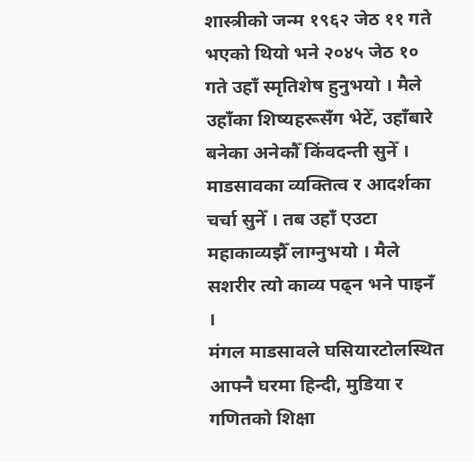शास्त्रीको जन्म १९६२ जेठ ११ गते भएको थियो भने २०४५ जेठ १० गते उहाँ स्मृतिशेष हुनुभयो । मैले उहाँका शिष्यहरूसँग भेटेँ, उहाँबारे बनेका अनेकौँ किंवदन्ती सुनेँ । माडसावका व्यक्तित्व र आदर्शका चर्चा सुनेँ । तब उहाँ एउटा महाकाव्यझैँ लाग्नुभयो । मैले सशरीर त्यो काव्य पढ्न भने पाइनँ ।
मंगल माडसावले घसियारटोलस्थित आफ्नै घरमा हिन्दी, मुडिया र गणितको शिक्षा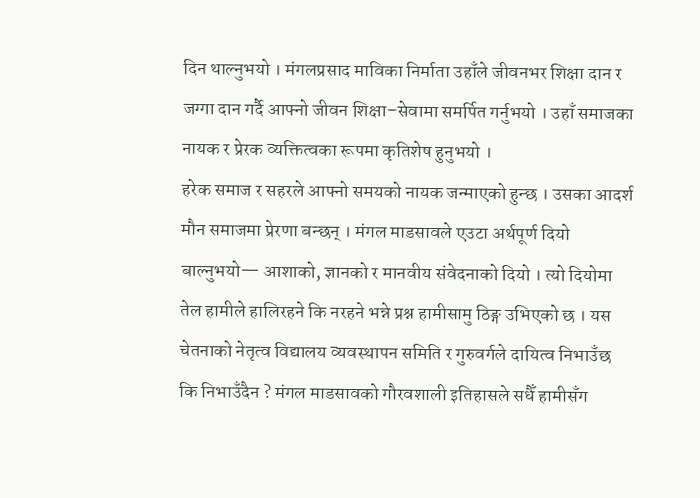दिन थाल्नुभयो । मंगलप्रसाद माविका निर्माता उहाँले जीवनभर शिक्षा दान र जग्गा दान गर्दै आफ्नो जीवन शिक्षा–सेवामा समर्पित गर्नुभयो । उहाँ समाजका नायक र प्रेरक व्यक्तित्वका रूपमा कृतिशेष हुनुभयो ।
हरेक समाज र सहरले आफ्नो समयको नायक जन्माएको हुन्छ । उसका आदर्श मौन समाजमा प्रेरणा बन्छन् । मंगल माडसावले एउटा अर्थपूर्ण दियो बाल्नुभयो— आशाको, ज्ञानको र मानवीय संवेदनाको दियो । त्यो दियोमा तेल हामीले हालिरहने कि नरहने भन्ने प्रश्न हामीसामु ठिङ्ग उभिएको छ । यस चेतनाको नेतृत्व विद्यालय व्यवस्थापन समिति र गुरुवर्गले दायित्व निभाउँछ कि निभाउँदैन ? मंगल माडसावको गौरवशाली इतिहासले सधैँ हामीसँग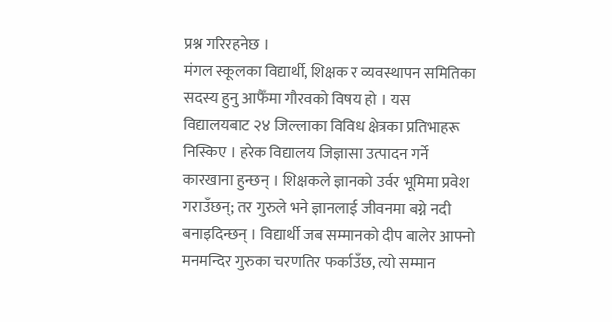प्रश्न गरिरहनेछ ।
मंगल स्कूलका विद्यार्थी, शिक्षक र व्यवस्थापन समितिका सदस्य हुनु आफैँमा गौरवको विषय हो । यस विद्यालयबाट २४ जिल्लाका विविध क्षेत्रका प्रतिभाहरू निस्किए । हरेक विद्यालय जिज्ञासा उत्पादन गर्ने कारखाना हुन्छन् । शिक्षकले ज्ञानको उर्वर भूमिमा प्रवेश गराउँछन्; तर गुरुले भने ज्ञानलाई जीवनमा बग्ने नदी बनाइदिन्छन् । विद्यार्थी जब सम्मानको दीप बालेर आफ्नो मनमन्दिर गुरुका चरणतिर फर्काउँछ, त्यो सम्मान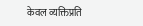केवल व्यक्तिप्रति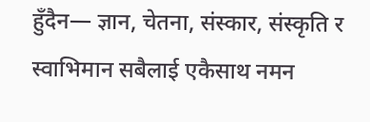हुँदैन— ज्ञान, चेतना, संस्कार, संस्कृति र स्वाभिमान सबैलाई एकैसाथ नमन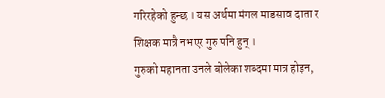गरिरहेको हुन्छ । यस अर्थमा मंगल माडसाव दाता र शिक्षक मात्रै नभएर गुरु पनि हुन् ।
गुरुको महानता उनले बोलेका शब्दमा मात्र होइन,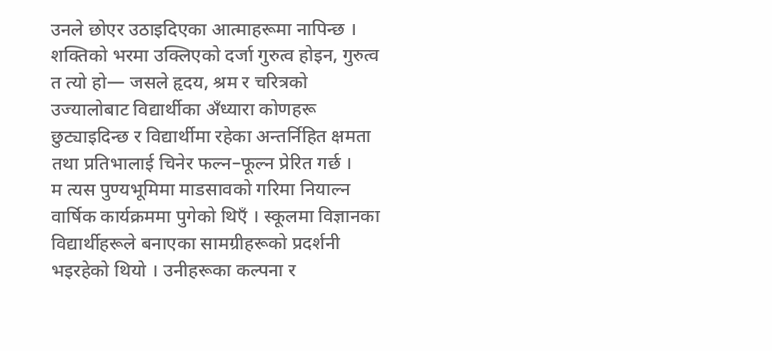उनले छोएर उठाइदिएका आत्माहरूमा नापिन्छ । शक्तिको भरमा उक्लिएको दर्जा गुरुत्व होइन, गुरुत्व त त्यो हो— जसले हृदय, श्रम र चरित्रको उज्यालोबाट विद्यार्थीका अँध्यारा कोणहरू छुट्याइदिन्छ र विद्यार्थीमा रहेका अन्तर्निहित क्षमता तथा प्रतिभालाई चिनेर फल्न–फूल्न प्रेरित गर्छ ।
म त्यस पुण्यभूमिमा माडसावको गरिमा नियाल्न वार्षिक कार्यक्रममा पुगेको थिएँ । स्कूलमा विज्ञानका विद्यार्थीहरूले बनाएका सामग्रीहरूको प्रदर्शनी भइरहेको थियो । उनीहरूका कल्पना र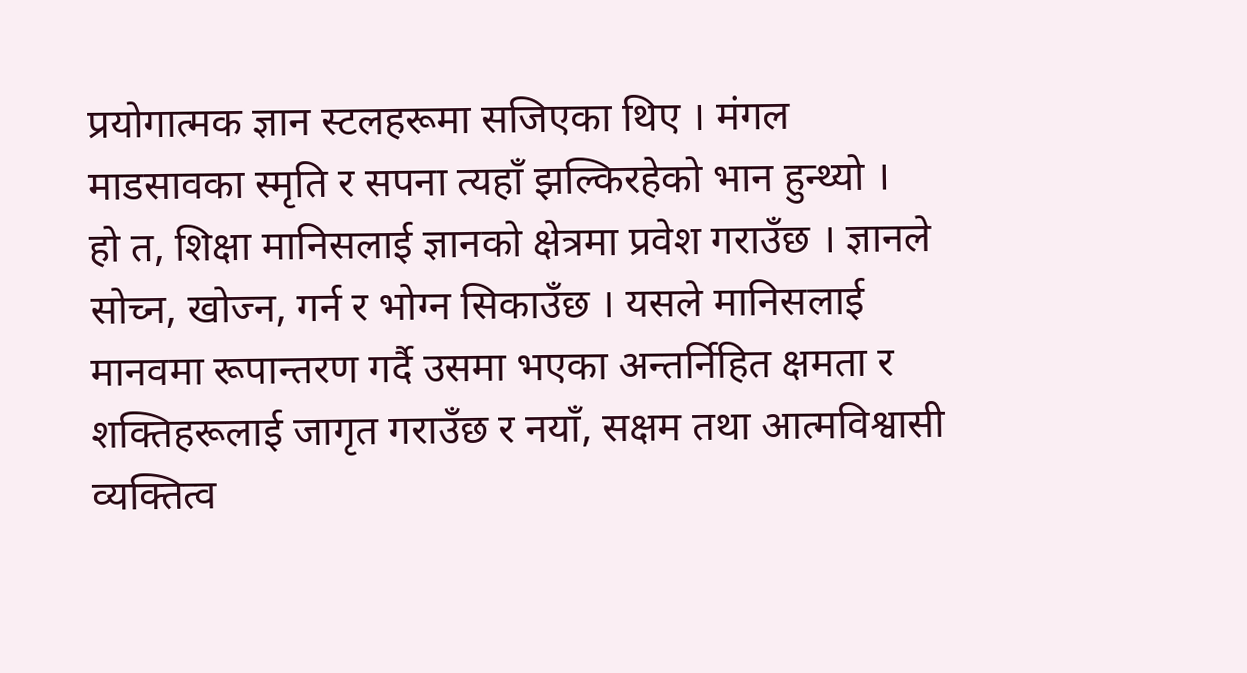प्रयोगात्मक ज्ञान स्टलहरूमा सजिएका थिए । मंगल माडसावका स्मृति र सपना त्यहाँ झल्किरहेको भान हुन्थ्यो ।
हो त, शिक्षा मानिसलाई ज्ञानको क्षेत्रमा प्रवेश गराउँछ । ज्ञानले सोच्न, खोज्न, गर्न र भोग्न सिकाउँछ । यसले मानिसलाई मानवमा रूपान्तरण गर्दै उसमा भएका अन्तर्निहित क्षमता र शक्तिहरूलाई जागृत गराउँछ र नयाँ, सक्षम तथा आत्मविश्वासी व्यक्तित्व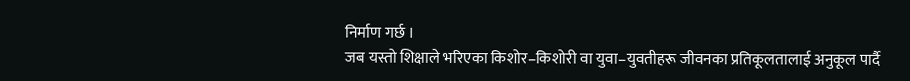निर्माण गर्छ ।
जब यस्तो शिक्षाले भरिएका किशोर–किशोरी वा युवा–युवतीहरू जीवनका प्रतिकूलतालाई अनुकूल पार्दै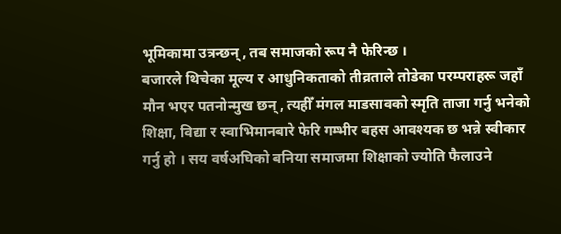भूमिकामा उत्रन्छन्, तब समाजको रूप नै फेरिन्छ ।
बजारले थिचेका मूल्य र आधुनिकताको तीव्रताले तोडेका परम्पराहरू जहाँ मौन भएर पतनोन्मुख छन्, त्यहीँ मंगल माडसावको स्मृति ताजा गर्नु भनेको शिक्षा, विद्या र स्वाभिमानबारे फेरि गम्भीर बहस आवश्यक छ भन्ने स्वीकार गर्नु हो । सय वर्षअघिको बनिया समाजमा शिक्षाको ज्योति फैलाउने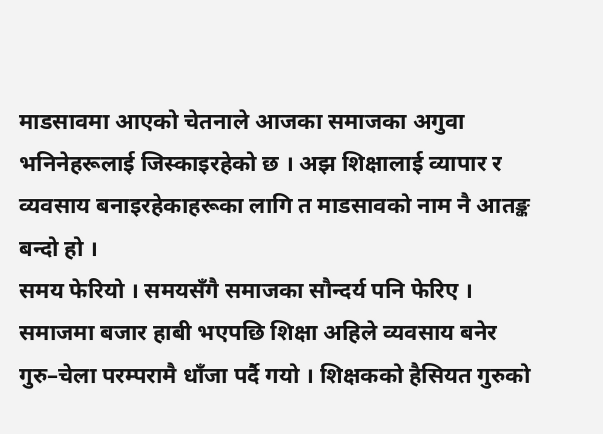माडसावमा आएको चेतनाले आजका समाजका अगुवा भनिनेहरूलाई जिस्काइरहेको छ । अझ शिक्षालाई व्यापार र व्यवसाय बनाइरहेकाहरूका लागि त माडसावको नाम नै आतङ्क बन्दो हो ।
समय फेरियो । समयसँगै समाजका सौन्दर्य पनि फेरिए । समाजमा बजार हाबी भएपछि शिक्षा अहिले व्यवसाय बनेर गुरु–चेला परम्परामै धाँजा पर्दै गयो । शिक्षकको हैसियत गुरुको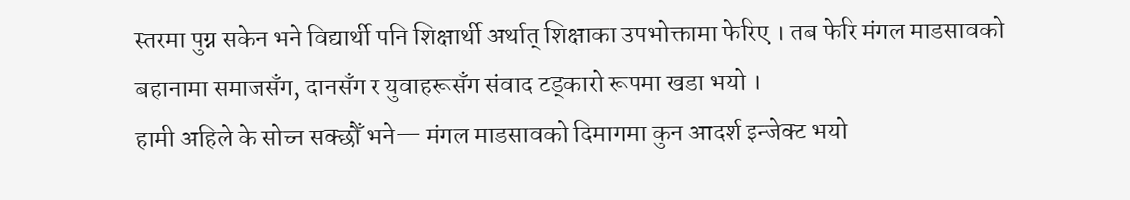स्तरमा पुग्न सकेन भने विद्यार्थी पनि शिक्षार्थी अर्थात् शिक्षाका उपभोक्तामा फेरिए । तब फेरि मंगल माडसावको बहानामा समाजसँग, दानसँग र युवाहरूसँग संवाद टड्कारो रूपमा खडा भयो ।
हामी अहिले के सोच्न सक्छौँ भने— मंगल माडसावको दिमागमा कुन आदर्श इन्जेक्ट भयो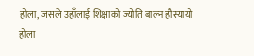होला, जसले उहाँलाई शिक्षाको ज्योति बाल्न हौस्यायो होला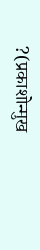?(प्रकाशोन्मुख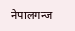नेपालगन्ज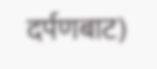दर्पणबाट)